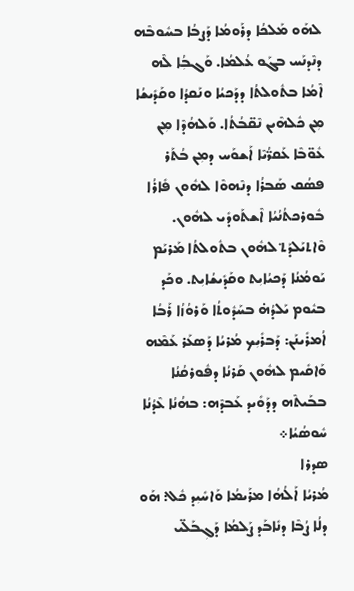ܠܗܰܘ ܡܰܠܟܳܐ ܕܪܰܘܡܳܐ ܕܰܨܒܳܐ ܒܚܽܘܒܶܗ ܕܢܶܕܢܰܚ ܒܓܰܘ ܥܳܠܡܳܐ. ܘܰܓܒܼܳܐ ܠܶܗ ܐܶܡܳܐ ܒܬܽܘܠܬܳܐ ܕܕܰܟܝܳܐ ܘܢܰܩܕܳܐ ܘܩܰܕܺܝܫܳܐ ܡܼܢ ܟܽܠܗܶܝܢ ܢܶܩ̈ܒܳܬܳܐ. ܘܰܠܗܳܕܶܐ ܡܼܢ ܥܽܘ̈ܒܶܐ ܥܰܩܪ̈ܳܝܶܐ ܐܰܫܘܰܚ ܕܡܼܢ ܒܳܬܰܪ ܦܣܳܩ ܣܰܒܪܳܐ ܕܢܶܗܘܶܐ ܠܗܽܘܢ ܦܺܐܪܳܐ ܒܽܘܪܟܬܳܢܳܝܳܐ ܐܶܫܬܰܘܕܺܝ ܠܗܽܘܢ. ܘܶܐܬܝܰܠܕܰܬ݀ ܠܗܽܘܢ ܒܬܽܘܠܬܳܐ ܡܰܪܝܰܡ ܝܰܘܡܳܢܳܐ ܕܰܟܝܳܐܝܼܬ ܘܩܰܕܺܝܫܳܐܝܼܬ. ܘܟܰܕ ܒܝܽܘܡ ܝܰܠܕܳܗ̇ ܒܚܰܕܽܘܬܳܐ ܘܰܪܘܳܙܳܐ ܪܰܒܳܐ ܐܳܡܪܺܝܢܰܢ: ܕܰܒܪܺܝܼܟ ܡܳܪܝܳܐ ܕܰܣܥܰܪ ܥܰܡܶܗ ܘܰܐܩܺܝܡ ܠܗܽܘܢ ܩܰܪܢܳܐ ܕܦܽܘܪܩܳܢܳܐ ܒܒܰܝܬܶܗ ܕܕܰܘܺܝܕ ܥܰܒܕܶܗ: ܒܗܳܢܳܐ ܥܶܕܳܢܳܐ ܚܽܘܣܳܝܳܐ܀
ܣܕܪܐ
ܡܳܪܝܳܐ ܐܰܠܳܗܳܐ ܡܪܰܝܡܳܐ ܘܰܐܚܺܝܼܕ ܟܽܠ: ܗܰܘ ܕܠܳܐ ܨܳܒܶܐ ܕܢܺܐܒܰܕ ܨܰܠܡܳܐ ܕܰܓܼܒܰܠ̈ܝ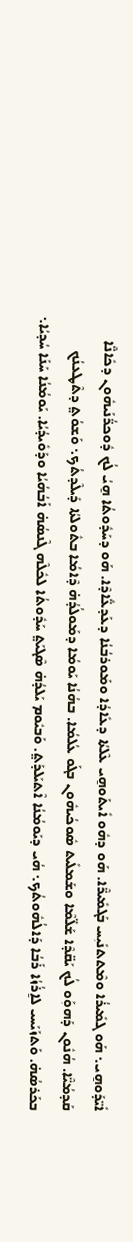ܐܺܝ̈ܕܰܘܗ̱ܝ܆ ܗܰܘ ܓܡܺܝܪܳܐ ܘܡܶܬܬܢܺܝܼܚ ܒܰܓܡܺܝܪ̈ܶܐ. ܗܰܘ ܕܗܽܘ ܐܺܝܬܰܘܗ̱ܝ ܥܶܠܬܳܐ ܕܥܺܐܕܳܐ ܘܡܰܘܪܒܳܢܳܐ ܕܥܰܕܥ̈ܺܐܕܶܐ. ܗܰܘ ܕܚܰܕܽܘܬܳܐ ܗ̱ܝܳ ܠܳܟ ܕܽܘܟܪ̈ܳܢܰܝܗܽܘܢ ܕܟܺܐܢ̈ܶܐ ܩܰܕܡܳܝ̈ܶܐ. ܗܳܢܽܘܢ ܕܰܗܘܼܰܘ ܠܳܟ ܝܰܩ̈ܕܶܐ ܫܰܠ̈ܡܶܐ ܘܫܰܡܠܺܝܬ ܣܽܘܟܳܝܗܽܘܢ ܒܓܰܘ ܥܳܠܡܳܐ. ܒܗܳܢܳܐ ܝܰܘܡܳܐ ܕܡܰܘܠܳܕܳܗ̇ ܕܶܐܡܳܐ ܒܬܽܘܠܬܳܐ ܕܺܝܠܶܕܬܳܟ܆ ܘܰܫܘܳܬ݀ ܕܬܶܛܥܢܳܟ ܒܟܰܪܣܳܗ̇. ܘܰܬܙܰܝܰܚܝ ܠܐ̱ܪܳܙܳܐ ܪܰܒܳܐ ܕܰܐܠܳܗܽܘܬܳܟ܆ ܗܳܝ ܕܝܰܘܡܳܢܳܐ ܐܶܬܝܰܠܕܰܬ݀. ܘܰܒܝܽܘܡ ܝܰܠܕܳܗ̇ ܣܶܓܝܰܬ݀ ܚܰܕܽܘܬܳܐ ܠܟܽܠܶܗ ܓܶܢܣܳܗ̇ ܐܰܒܳܗܳܝܳܐ ܘܕܰܘܺܝܕܳܝܳܐ. ܝܰܘܡܳܢܳܐ ܚܰܢܰܐ ܚܳܕܝܳܐ܆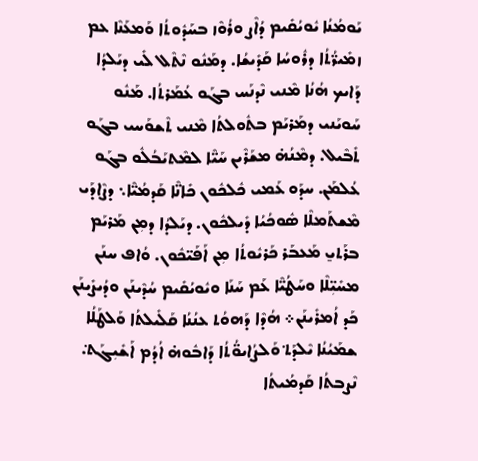ܝܰܘܡܳܢܳܐ ܝܽܘܝܳܩܺܝܡ ܕܳܐܶܨ ܘܪܳܘܶܙ ܒܚܰܕܽܘܬܳܐ ܘܰܡܥܰܢܶܐ ܥܡ ܙܡܺܝܪ̈ܳܬܳܐ ܕܪܽܘܚܳܐ ܩܰܕܺܝܫܳܐ. ܕܡܰܢܽܘ ܢܶܬܶܠ ܠܺܝ ܕܝܰܠܕܳܐ ܕܰܐܝܟ ܗܳܢܳܐ ܡܶܢܝ ܢܶܕܢܰܚ ܒܓܰܘ ܥܳܡܰܪܬܳܐ. ܡܰܢܽܘ ܚܰܘܝܰܢܝ ܕܡܰܪܝܰܡ ܒܬܽܘܠܬܳܐ ܡܶܢܝ ܬܶܫܘܰܚܝ ܒܓܰܘ ܬܺܒܶܝܠ. ܕܡܶܢܳܗ̇ ܡܫܰܪܶܝܢ ܚܰܝ̈ܶܐ ܠܡܶܬܝܰܒܳܠܽܘ ܒܓܰܘ ܥܳܠܡܰܢ. ܚܕܰܘ ܥܰܡܝ ܟܽܠܟܽܘܢ ܟܺܐܢ̈ܶܐ ܩܰܕܡܳܝ̈ܶܐ܆ ܕܨܶܐܕܰܝ ܡܶܫܬܰܡܠܶܐ ܣܽܘܟܳܝܳܐ ܕܺܝܠܟܽܘܢ. ܕܝܰܠܕܳܐ ܕܡܼܢ ܡܰܪܝܰܡ ܒܪܰܬܝ̱ ܡܰܥܒܰܪ ܟܰܪܝܽܘܬܳܐ ܡܼܢ ܐܰܦܰܝ̈ܟܽܘܢ. ܘܳܐܦ ܚܢܰܢ ܡܚܺܝܼ̈ܠܶܐ ܘܚܰܛܳܝ̈ܶܐ ܥܰܡ ܚܰܢܰܐ ܘܝܽܘܝܳܩܺܝܡ ܚܳܕܶܝܢܰܢ ܘܕܳܝܨܺܝܢܰܢ ܟܰܕ ܐܳܡܪܺܝܢܰܢ܀ ܗܳܕܶܐ ܕܰܗܘܳܬ ܥܢܳܢܳܐ ܩܰܠܺܝܠܬܳܐ ܘܰܠܛܰܠܳܐ ܫܡܰܝܳܢܳܐ ܝܶܠܕܰܬ݀ ܘܰܠܨܳܐܝܘ̈ܳܬܳܐ ܕܰܐܒܽܘܗ̇ ܐܳܕܳܡ ܐܰܫܺܝܼܓܰܬ݀. ܢܶܨܒܬܳܐ ܩܰܕܡܳܝܬܳܐ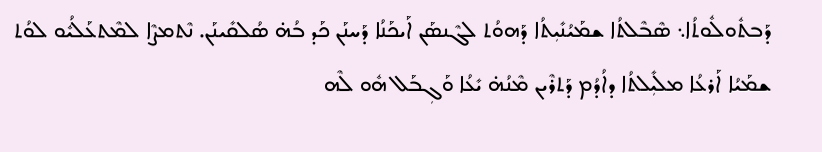ܕܰܒܬܽܘܠܽܘܬܳܐ܆ ܣܶܒܶܠܬܳܐ ܫܡܰܝܳܢܺܝܼܬܳܐ ܕܰܗܘܳܬ ܠܓܶܢܣܰܢ ܐܰܝܟܰܢܳܐ ܕܰܚܢܰܢ ܟܰܕ ܒܳܗ̇ ܣܳܠܩܺܝܢܰܢ. ܢܶܬܡܨܶܐ ܠܡܶܬܥܰܠܳܝܽܘ ܠܘܳܬ ܫܡܰܝܳܐ ܐܰܪܥܳܐ ܡܠܺܝܼܠܬܳܐ ܕܐܳܕܳܡ ܕܰܬܪܶܝܢ ܡܶܢܳܗ̇ ܝܺܥܳܐ ܘܰܓܼܒܰܠ ܗܽܘ ܠܶܗ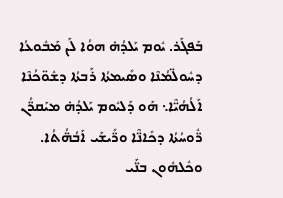ܒܰܦܓܰܪ. ܝܽܘܡ ܝܰܠܕܳܗ̇ ܗܘܳܐ ܠܰܢ ܡܰܒܽܘܥܳܐ ܕܚܽܘܠ̈ܡܳܢܶܐ ܘܣܺܝܡܬܳܐ ܪܰܒܬܳܐ ܕܫܽܘ̈ܟܳܢܶܐ ܐܰܠܳܗܳܝ̈ܶܐ܆ ܗܰܘ ܕܰܠܝܽܘܡ ܝܰܠܕܳܗ̇ ܡܝܰܩܪ̈ܳܢ ܪ̈ܽܘܚܳܬܳܐ ܕܟܺܐܢ̈ܶܐ ܘܪ̈ܺܝܫܰܝ ܐܰܒܳܗ̈ܳܬܳܐ. ܘܟܽܠܗܽܘܢ ܒܢ̈ܰܝ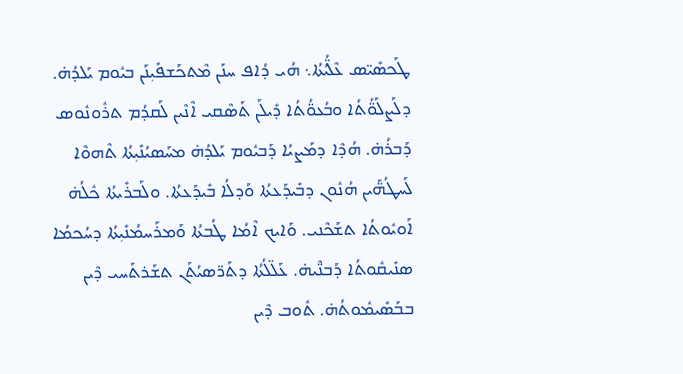ܛܰܟܣܺܝ̈ܣ ܥܶܠ̈ܳܝܳܬܳܐ܆ ܗܳܝ ܕܳܐܦ ܚܢܰܢ ܡܶܬܟܰܫܦܺܝܼܢܰܢ ܒܝܽܘܡ ܝܰܠܕܳܗ̇. ܕܠܰܨܠܰܘ̈ܳܬܳܐ ܘܒܳܥܘ̈ܳܬܳܐ ܕܺܝܠܰܢ ܬܰܣܶܩܝ ܐܶܢܶܝܢ ܠܰܩܕܳܡ ܬܪܽܘܢܽܘܣ ܕܰܒܪܳܗ̇. ܗܳܕܶܐ ܕܡܰܨܝܳܐ ܕܰܒܝܽܘܡ ܝܰܠܕܳܗ̇ ܡܚܰܣܝܳܢܺܝܼܬܳܐ ܬܶܗܘܶܐ ܠܰܚܛܳܗ̈ܰܝܢ ܗܳܢܽܘܢ ܕܒܺܝܕܰܥܬܳܐ ܘܰܕܠܳܐ ܒܺܝܕܰܥܬܳܐ. ܘܠܰܒܪܺܝܬܳܐ ܟܽܠܳܗ̇ ܐܰܘܝܽܘܬܳܐ ܬܫܰܟܶܢܝ. ܘܰܐܝܟ ܐܶܡܳܐ ܛܳܒܬܳܐ ܘܰܡܪܰܚܡܳܢܺܝܼܬܳܐ ܕܚܳܟܡܳܐ ܣܢܺܝܩܽܘܬܳܐ ܕܰܒܢ̈ܶܝܗ̇. ܥܰܠ̈ܠܳܬܳܐ ܕܬܰܪ̈ܣܝܳܬܰܢ ܬܫܰܪܬܰܚܝ ܕܶܝܢ ܒܒܰܣܺܝܡܽܘܬܳܗ̇. ܬܽܘܒ ܕܶܝܢ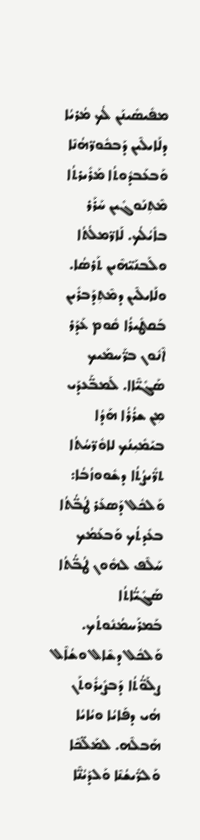ܡܦܺܝܣܺܝܢܰܢ ܠܳܟ ܡܳܪܝܳܐ ܕܠܰܐܝܠܶܝܢ ܕܰܒܟܽܘܪ̈ܗܳܢܶܐ ܘܰܒܥܰܒܕܽܘܬܳܐ ܡܰܪܺܝܪܬܳܐ ܡܶܬܼܢܰܘܓܺܝܢ ܚܰܪܰܪ ܒܐܺܝܳܠܳܟ. ܠܰܐܪ̈ܡܠܳܬܳܐ ܘܠܰܒܢܰܝ̈ܗܶܝܢ ܬܰܪܣܳܐ. ܘܠܰܐܝܠܶܝܢ ܕܡܶܬܼܕܰܒܪܺܝܢ ܒܰܩܛܺܝܪܳܐ ܩܽܘܡ ܥܰܕܰܪ ܐܶܢܽܘܢ ܒܪ̈ܰܚܡܰܝܟ ܣܰܓܺܝ̈ܶܐܐ. ܠܰܡܒ̈ܰܥܕܰܝ ܡܼܢ ܫܪܳܪܳܐ ܗܰܕܳܐ ܒܝܰܡܺܝܼܢܳܟ ܠܐܘܽܪ̈ܚܳܬܳܐ ܬܪ̈ܺܝܨܳܬܳܐ ܕܫܽܘܘܙܳܒܳܐ: ܘܰܠܟܽܠ ܕܰܣܥܰܪ ܛܳܒ̈ܳܬܳܐ ܒܥܺܕܬܳܟ ܘܰܒܥܰܡܳܟ ܚܰܠܶܦ ܠܗܽܘܢ ܛܳܒ̈ܳܬܳܐ ܣܰܓܺܝ̈ܳܐܬܳܐ ܒܰܡܪܰܚܡܳܢܽܘܬܳܟ. ܘܰܠܟܽܠ ܕܫܶܐܠ ܘܫܳܐܶܠ ܨܠܰܘ̈ܳܬܳܐ ܕܰܒܨܺܝܪܽܘܬܰܢ ܗܳܝ ܕܦܰܐܝܳܐ ܘܝܳܐܝܳܐ ܗܰܒܠܶܗ. ܠܡܰܠ̈ܟܶܐ ܘܰܠܪ̈ܺܝܫܳܢܶܐ ܘܰܠܕܰܝܳܢ̈ܶܐ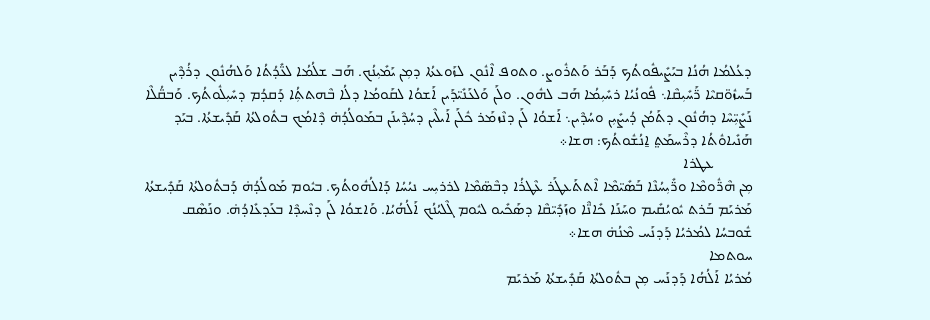ܕܥܳܠܡܳܐ ܗܳܢܳܐ ܒܝܰܨܺܝܦܽܘܬܳܟ ܕܰܒܰܪ ܘܰܬܪܽܘܨ. ܘܬܘܦ ܐܶܢܽܘܢ ܠܙܰܘܥܬܳܐ ܕܡܼܢ ܝܰܡܺܝܼܢܳܟ. ܗܰܒ ܫܠܳܡܳܐ ܠܥ̈ܺܕܳܬܳܐ ܘܰܠܗܳܢܽܘܢ ܕܪܳܕܶܝܢ ܒܰܚܙܽܘ̈ܩܝܶܐ ܪ̈ܰܚܺܝܼܩܶܐ܆ ܦܽܘܢܳܝܳܐ ܪܚܺܝܼܡܳܐ ܗܰܒ ܠܗܽܘܢ. ܘܠܰܢ ܘܰܠܥܰܢܺܝ̈ܕܰܝܢ ܐܰܫܘܳܐ ܠܩܰܘܡܳܐ ܕܠܳܐ ܒܶܗܬܬܼܳܐ ܕܰܩܕܳܡ ܕܚܺܝܼܠܽܘܬܳܟ. ܘܰܒܩ̈ܳܠܶܐ ܢܰܨܺܝܼ̈ܚܶܐ ܕܗܳܢܽܘܢ ܕܬܰܡܳܢ ܕܳܝܨܺܝܼܢ ܘܚܳܕܶܝܢ܆ ܐܰܫܘܳܐ ܠܰܢ ܕܢܶܙܡܰܪ ܟܽܠܰܢ ܐܰܝܠܶܝܢ ܕܚܳܕܶܝܢܰܢ ܒܡܰܘܠܳܕܳܗ̇ ܕܶܐܡܳܟ ܒܬܽܘܠܬܳܐ ܩܰܕܺܝܫܬܳܐ. ܒܝܰܕ ܗܰܢܺܝܐܘܽܬܳܐ ܕܪܶܚܡܰܬ݀ ܐ̱ܢܳܫܽܘܬܳܟ: ܗܫܐ܀
          ܥܛܪܐ
ܡܼܢ ܗܶܪ̈ܽܘܡܶܐ ܘܪ̈ܺܝܼܚܳܢܶܐ ܒܰܣܺܝ̈ܡܶܐ ܐܶܬܬܰܥܛܰܪ ܥܶܛܪܳܐ ܕܒܶܣ̈ܡܶܐ ܠܪܪܝܼܚ ܢܝܳܚܳܐ ܕܰܐܠܳܗܽܘܬܳܟ. ܒܝܽܘܡ ܡܰܘܠܳܕܳܗ̇ ܕܰܒܬܽܘܠܬܳܐ ܩܰܕܺܝܫܬܳܐ ܡܰܪܝܰܡ ܒܰܪܬ ܝܽܘܝܳܩܺܝܡ ܘܚܰܢܰܐ ܟܺܐܢ̈ܶܐ ܘܙܰܕܺܝ̈ܩܶܐ ܕܣܰܟܺܝܘ ܠܝܽܘܡ ܓܶܠܝܳܢܳܟ ܐܰܠܳܗܳܝܳܐ. ܘܰܐܫܘܳܐ ܠܰܢ ܕܢܶܚܕܶܐ ܒܥܰܕܥܺܐܕܳܗ̇. ܘܢܰܣܶܩ ܫܽܘܒܚܳܐ ܠܡܳܪܝܳܐ ܕܰܕܢܰܚ ܡܶܢܳܗ̇ ܗܫܐ܀
ܚܘܬܡܐ
ܡܳܪܝܳܐ ܐܰܠܳܗܳܐ ܕܰܕܢܰܚ ܡܼܢ ܒܬܽܘܠܬܳܐ ܩܰܕܺܝܫܬܳܐ ܡܰܪܝܰܡ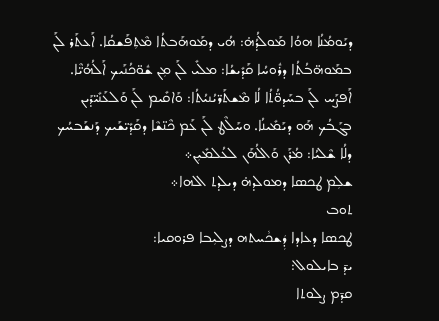ܕܝܰܘܡܳܢܳܐ ܗܘܳܐ ܡܰܘܠܳܕܳܗ̇: ܗܳܝ ܕܡܰܘܗܰܒܬܳܐ ܡܶܬܼܦܰܫܩܳܐ. ܐܰܥܬܰܪ ܠܰܢ ܒܡܰܘܗ̈ܒܳܬܳܐ ܕܪܽܘܚܳܐ ܩܰܕܺܝܫܳܐ: ܡܠܺܝ ܠܰܢ ܡܼܢ ܫܽܘ̈ܟܳܢܰܝܟ ܐܰܠܳܗܳܝ̈ܶܐ. ܐܰܦܨܰܚ ܠܰܢ ܒܚܰܕܘ̈ܳܬܳܐ ܠܳܐ ܡܶܫܬܰܪ̈ܝܳܢܝܳܬܳܐ: ܘܰܐܩܺܝܡ ܠܰܢ ܘܰܠܥܰܢܺܝ̈ܕܰܝܢ ܒܓܰܒܳܟ ܗܰܘ ܕܝܰܡܺܝܢܳܐ. ܘܚܰܠܶܛ ܠܰܢ ܥܰܡ ܟܶܢ̈ܫܶܐ ܕܩܰܕܺܝ̈ܫܰܝܟ ܕܰܢܫܰܒܚܳܟ ܕܠܳܐ ܫܶܠܝܳܐ: ܡܳܪܰܢ ܘܰܐܠܳܗܰܢ ܠܥܳܠܡܺܝܼܢ܀
ܫܠܼܡ ܛܟܣܐ ܕܡܘܠܕܗ̇ ܕܝܠܕܬ ܐܠܗܐ܀
ܬܘܒ
ܛܟܣܐ ܕܥܐܕܐ ܕܲܫܟܵܚܬܗ ܕܨܠܝܼܒܐ ܦܪܘܩܝܐ:
ܝܕ̄ ܒܐܝܠܘܠ:
ܩܕ̄ܡ ܨܠܘܬܐ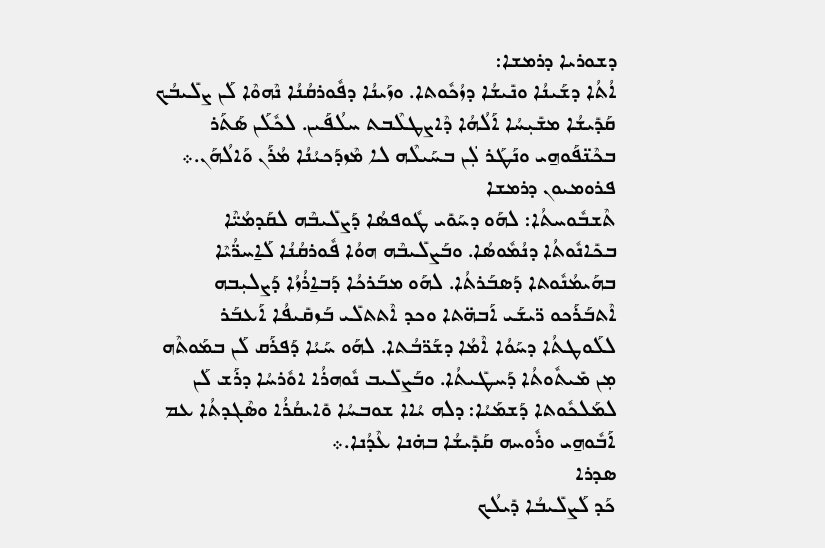ܕܫܘܪܝܐ ܕܪܡܫܐ:
ܐܳܬܳܐ ܕܫܰܝܢܳܐ ܘܢܺܝܫܳܐ ܕܙܳܟܽܘܬܐ. ܘܙܰܝܢܳܐ ܕܦܽܘܪܩܳܢܳܐ ܢܶܗܘܶܐ ܠܰܢ ܨܠܺܝܒܳܟ ܩܰܕܺܝܫܳܐ ܡܫܺܝܼܚܳܐ ܐܰܠܳܗܳܐ ܕܶܐܨܛܠܶܒܬ ܚܠܳܦܰܝܢ. ܠܟܽܠܰܢ ܣܰܬܰܪ ܒܟܶܢ̈ܦܰܘܗ̱ܝ ܘܢܰܛܰܪ ܠܲܢ ܒܚܰܝܠܶܗ ܠܐ ܡܶܙܕܰܟܝܳܢܳܐ ܡܳܪܰܢ ܘܰܐܠܳܗܰܢ.܀
ܦܪܘܡܝܘܢ ܕܪܡܫܐ
ܬܶܫܒܽܘܚܬܳܐ: ܠܗܰܘ ܕܚܰܘܺܝ ܛܽܘܦܣܳܐ ܕܰܨܠܺܝܒܶܗ ܠܩܰܕܡܳܝ̈ܶܐ ܒܟܺܐܢܽܘܬܳܐ ܕܢܳܡܽܘܣܳܐ. ܘܒܰܨܠܺܝܒܶܗ ܗܘܳܐ ܦܽܘܪܩܳܢܳܐ ܠܰܐ̱ܚܪ̈ܳܝܶܐ ܒܗܰܝܡܳܢܽܘܬܐ ܕܰܣܒܰܪܬܳܐ. ܠܗܰܘ ܡܒܰܪܟܳܐ ܕܰܒܐ̱ܪܳܙܳܐ ܕܰܨܠܝܼܒܗ ܐܶܬܒܰܪܰܟܘ ܪ̈ܝܫܰܝ ܐܰܒܗ̈ܬܐ ܘܟܕ ܐܶܬܬܠܺܝ ܒܰܙܩܺܝܦܳܐ ܐܰܥܒܰܪ ܠܠܰܘܛܬܳܐ ܕܚܰܘܳܐ ܐܶܡܳܐ ܕܫܰܪ̈ܒܳܬܐ. ܠܗܰܘ ܚܰܝܳܐ ܕܰܦܪܰܩ ܠܰܢ ܒܡܰܘܬܶܗ ܡܼܢ ܡܺܝܬܽܘܬܳܐ ܕܰܚܛܺܝܬܳܐ. ܘܒܰܨܠܺܝܒ ܢܽܘܗܪܳܐ ܐܘܽܪܚܳܐ ܕܪܰܫ ܠܰܢ ܠܡܰܠܟܽܘܬܐ ܕܰܫܡܰܝܳܐ: ܕܠܗ ܝܳܐܐ ܫܘܒܚܳܐ ܘܺܐܝܩܳܪܳܐ ܘܣܶܓܕܬܳܐ ܥܡ ܐܰܒܽܘܗ̱ܝ ܘܪܽܘܚܗ ܩܰܕܺܝܫܳܐ ܒܗ̇ܢܐ ܥܶܕܳܢܐ.܀
ܣܕܪܐ
ܟܰܕ ܠܰܨܠܺܝܒܳܐ ܕܺܝܠܳܟ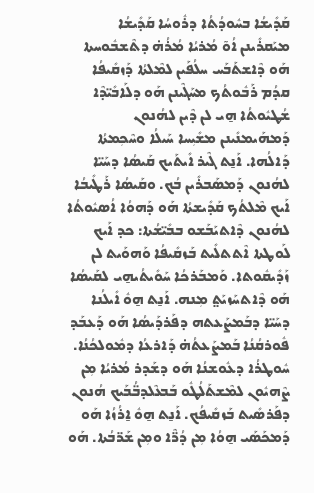ܩܰܕܺܝܫܳܐ ܒܚܽܘܕܳܬܳܐ ܕܪܽܘܚܳܐ ܩܰܕܺܝܫܳܐ ܡܝܰܩܪܺܝܢܢ ܐܳܘ̃ ܡܳܪܝܳܐ ܡܳܪܳܗ̇ ܕܬܶܫܒܽܘܚܬܐ ܗܰܘ ܕܶܐܫܬܰܒܰܚ ܚܠܳܦܰܝܢ ܠܡܶܠܬܳܐ ܕܰܙܩܺܝܦܳܐ ܩܕܳܡ ܪܰܒܽܘܬܳܟ ܡܚܰܓܶܝܢܢ ܗܰܘ ܕܠܰܐܒܺܝ̈ܕܶܐ ܫܳܛܝܽܘܬܳܐ ܗ̱ܝ ܠܢ ܕܶܝܢ ܠܗܳܢܘܢ ܕܰܡܗܰܝܡܢܺܝܢܢ ܡܫܺܝܼܚܐ ܚܰܝܠܳܐ ܘܚܶܟܼܡܬܳܐ ܕܰܐܠܳܗܐ. ܐܰܢ̱ܬ ܓܶܝܪ ܐܺܝܬܰܝܟ ܩܰܝܣܳܐ ܕܚܰܝ̈ܐ ܠܗܳܢܘܢ ܕܰܡܣܰܒܪܺܝܢ ܒܳܟ. ܘܩܰܝܣܳܐ ܪܰܛܺܝܒܳܐ ܐܰܝܟ ܡܶܠܬܳܟ ܩܰܕܺܝܫܬܳܐ ܗܰܘ ܕܰܗܘܳܐ ܐܳܣܝܽܘܬܳܐ ܠܗܳܢܘܢ ܕܶܐܬܝܰܒܰܫܘ ܒܒܺܝ̈ܫܳܬܐ: ܟܕ ܐܰܝܟ ܠܰܘܛܬܐ ܐܶܬܬܠܺܝܬ ܒܰܙܩܺܝܦܳܐ ܘܰܗܘܰܝܬ ܠܢ ܙܰܕܺܝܩܽܘܬܐ. ܘܰܡܒܰܪܟܳܐ ܚܰܘܺܝܬܳܝܗ̱ܝ ܠܩܰܝܣܳܐ ܗܰܘ ܕܶܐܬܚܰܙܝܰܬ݀ ܡܼܢܗ. ܐܰܢ̱ܬ ܗ̱ܘܽ ܐܺܝܠܳܢܐ ܕܚܰܝ̈ܐ ܕܒܰܡܨܰܥܬܗ ܕܦܰܪܕܰܝܣܳܐ ܗܰܘ ܕܰܥܒܰܕ ܦܽܘܪܩܳܢܳܐ ܒܰܡܨܰܥܬܳܗ̇ ܕܰܐܪܥܳܐ ܕܡܽܘܠܟܳܢܳܐ. ܚܽܘܛܪܳܐ ܕܥܽܘܫܢܳܐ ܗܰܘ ܕܫܰܕܪ ܡܳܪܝܳܐ ܡܼܢ ܨܶܗܝܽܘܢ ܠܡܶܫܬܰܠܳܛܽܘ ܒܰܒܥܶܠܕܒ̈ܳܒܰܝܟ ܗܳܢܘܢ ܕܦܰܪܣܺܝܬ ܒܰܙܩܺܝܦܳܟ. ܐܰܢ̱ܬ ܗ̱ܘܽ ܐ̱ܪܳܙܳܐ ܗܰܘ ܕܰܡܟܰܣܰܝ ܗ̱ܘܳܐ ܡܼܢ ܕܳܪ̈ܶܐ ܘܡܼܢ ܫܰܪ̈ܒܳܬܐ. ܗܰܘ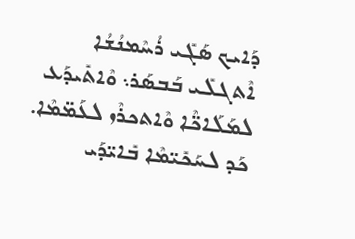ܕܰܐܝܟ ܣܰܓܺܝ ܪܳܚܶܡܢܳܫܳܐ ܐܶܬܓܠܺܝ ܒܰܒܣܰܪ܆ ܘܶܐܬܺܝܕܰܥ ܠܡܰܠܰܐܟ̈ܶܐ ܘܶܐܬܟܪܶܙ ܠܥܰܡ̈ܡܶܐ. ܟܰܕ ܠܚܰܟܺܝ̈ܡܶܐ ܒܺܐܝ̈ܕܰܝ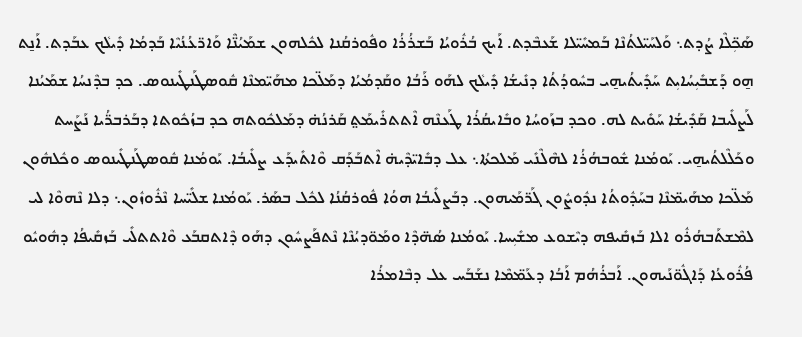ܣܰܟܼ̈ܠܶܐ ܨܳܕܬ܆ ܘܰܠܚܰܝ̈ܠܬܳܢܶܐ ܒܰܡܚܺܝ̈ܠܐ ܫܰܥܒܶܕܬ. ܐܰܝܟ ܒܳܪܽܘܝܳܐ ܒܰܫܪܳܪܳܐ ܘܦܽܘܪܩܳܢܐ ܠܟܽܠܗܘܢ ܫܡܰܝܳܢ̈ܶܐ ܘܰܐܪ̈ܥܳܢܳܝܶܐ ܒܰܕܡܳܐ ܕܺܝܠܵܟ ܥܒܰܕܬ. ܐܰܢ̱ܬ ܗ̱ܘ ܕܰܫܒܺܝܼܚܳܐܝܼܬ ܚܰܕܺܝܬܳܝܗ̱ܝ ܒܚܽܘܕܳܬܳܐ ܕܢܺܝܫܳܐ ܕܺܝܠܵܟ ܠܗܰܘ ܪܰܒܳܐ ܘܩܰܕܡܳܝܳܐ ܕܡܰܠ̈ܟܐ ܡܗܰܝ̈ܡܢܶܐ ܩܽܘܣܛܰܢܛܺܝܢܘܣ. ܟܕ ܒܕܶܢܚܳܐ ܫܡܰܝܳܢܐ ܠܰܨܠܺܝܒܐ ܩܰܕܺܝܫܳܐ ܚܰܘܺܝܬ ܠܗ. ܘܟܕ ܒܙܰܘܚܳܐ ܘܒܺܐܝܩܳܪܳܐ ܛܰܥܢܶܗ ܐܶܬܬܪܺܝܡܰܬ݀ ܩܰܪܢܳܗ̇ ܕܡܰܠܟܽܘܬܗ ܟܕ ܒܙܳܟܽܘܬܐ ܕܒܰܪܒܪ̈ܳܝܐ ܢܰܨܰܚܬ ܘܟܰܠܶܠܬܳܝܗ̱ܝ. ܝܰܘܡܳܢܐ ܫܽܘܒܗܳܪܳܐ ܠܗܶܠܶܢܺܝ ܡܰܠܟܬܳܐ܆ ܥܠ ܕܒܺܐܝ̈ܕܶܝܗ̇ ܐܶܬܒܰܕܰܩ ܘܶܐܬܺܝܕܰܥ ܨܠܺܝܒܳܐ. ܝܰܘܡܳܢܐ ܩܽܘܣܛܰܢܛܺܝܢܘܣ ܘܟܽܠܗܽܘܢ ܡܰܠ̈ܟܐ ܡܗܰܝܡ̈ܢܶܐ ܒܚܰܕܽܘܬܳܐ ܢܕܽܘܨܽܘܢ ܓܰܪ̈ܡܰܝܗܘܢ. ܕܒܰܨܠܺܝܒܳܐ ܗܘܳܐ ܦܽܘܪܩܳܢܳܐ ܠܟܽܠ ܒܣܰܪ. ܝܰܘܡܳܢܐ ܫܠܺܝ̈ܚܐ ܢܶܪܽܘܙܽܘܢ܆ ܕܠܐ ܢܶܗܘܶܐ ܠܝ ܠܡܶܫܬܰܒܗܳܪܽܘ ܐܠܐ ܒܰܙܩܺܝܦܗ ܕܝܶܫܘܥ ܡܫܺܝܼܚܐ. ܝܰܘܡܳܢܐ ܣܳܗ̈ܕܶܐ ܘܡܰܘ̈ܕܝܳܢܶܐ ܢܶܬܦܰܨܚܽܘܢ ܕܗܰܘ ܕܶܐܬܩܒܰܥ ܘܶܐܬܬܠܺܝ ܒܰܙܩܺܝܦܳܐ ܕܗܽܘܝܽܘ ܦܳܪܽܘܥܳܐ ܕܰܐܓܽܘ̈ܢܰܝܗܘܢ. ܐܰܒܪܳܗܳܡ ܐܰܒܳܐ ܕܥܰܡ̈ܡܶܐ ܢܫܰܒܰܚ ܥܠ ܕܒܶܐܡܪܳܐ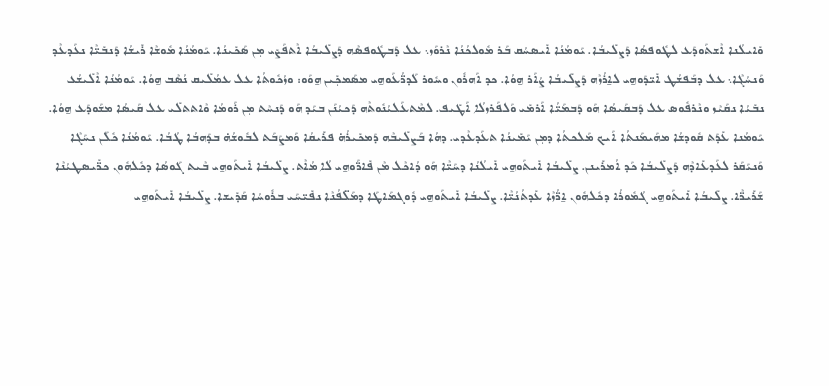ܘܺܐܝܠܳܢܐ ܐܶܫܬܰܘܕܰܥ ܠܛܽܘܦܣܳܐ ܕܰܨܠܺܝܒܳܐ. ܝܰܘܡܳܢܳܐ ܐܺܝܣܚܳܩ ܒܰܪ ܡܽܘܠܟܳܢܳܐ ܢܶܪܘܰܙ܆ ܥܠ ܕܰܒܛܽܘܦܣܶܗ ܕܰܨܠܺܝܒܳܐ ܐܶܬܦܰܨܺܝ ܡܼܢ ܣܰܟܺܝܢܳܐ. ܝܰܘܡܳܢܳܐ ܡܽܘܫܶܐ ܪܺܝܫܳܐ ܕܰܢܒܺܝ̈ܶܐ ܢܥܰܕܥܶܕ ܘܰܢܚܳܓܶܐ܆ ܥܠ ܕܒܰܦܫܳܛ ܐܺܝ̈ܕܰܘܗ̱ܝ ܠܐ̱ܪܳܙܶܗ ܕܰܨܠܺܝܒܳܐ ܨܳܐܰܪ ܗ̱ܘܳܐ. ܟܕ ܐܰܗܪܽܘܢ ܘܚܽܘܪ ܠܰܕܪ̈ܳܥܰܘܗ̱ܝ ܡܣܰܡܟܼܺܝܢ ܗ̱ܘܰܘ: ܘܙܳܟܽܘܬܳܐ ܥܠ ܥܡܳܠܺܝܩ ܢܳܣܶܒ ܗ̱ܘܳܐ. ܝܰܘܡܳܢܳܐ ܐܶܠܺܝܫܳܥ ܢܒܺܝܳܐ ܢܩܰܝܶܙ ܘܢܶܪܦܽܘܣ ܥܠ ܕܰܒܩܰܝܣܳܐ ܗܰܘ ܕܰܒܡܰܝ̈ܳܐ ܐܰܪܡܺܝ ܘܰܠܦܰܪܙܠܳܐ ܐܰܛܺܝܦ. ܠܡܶܬܥܰܠܝܳܢܽܘܬܶܗ ܕܰܟܝܳܢܰܢ ܒܝܰܕ ܗܰܘ ܕܰܢܚܶܬ ܡܼܢ ܪܰܘܡܳܐ ܘܶܐܬܬܠܺܝ ܥܠ ܩܰܝܣܳܐ ܡܫܰܘܕܰܥ ܗ̱ܘܳܐ. ܝܰܘܡܳܢܐ ܥܺܕܰܬ ܩܽܘܕܫܳܐ ܡܗܰܝܡܰܢܬܳܐ ܐܰܝܟ ܡܰܠܟܬܳܐ ܕܡܼܢ ܝܰܡܺܝܢܳܐ ܬܥܰܕܥܶܕܝ. ܕܗܳܐ ܒܰܨܠܺܝܒܶܗ ܕܰܡܟܺܝܪܳܗ̇ ܦܪܺܝܩܳܐ ܘܰܡܨܰܒܰܬ ܠܒܽܘܫܳܗ̇ ܒܕܰܗܒܳܐ ܛܳܒܳܐ. ܝܰܘܡܳܢܳܐ ܟܽܠܰܢ ܢܚܰܓܶܐ ܘܰܢܝܰܩܰܪ ܠܥܰܕܥܺܐܕܶܗ ܕܰܨܠܺܝܒܳܐ ܟܰܕ ܐܳܡܪܺܝܢܢ. ܨܠܺܝܒܳܐ ܐܺܝܬܰܘܗ̱ܝ ܐܺܝܠܳܢܳܐ ܕܚܰܝ̈ܶܐ ܗܰܘ ܕܳܐܟܶܠ ܡܶܢ ܦܺܐܪ̈ܰܘܗ̱ܝ ܠܳܐ ܡܳܐܶܬ. ܨܠܺܝܒܳܐ ܐܺܝܬܰܘܗ̱ܝ ܒܶܝܬ ܓܰܘܣܳܐ ܕܟܽܠܗܽܘܢ ܟܪ̈ܺܝܣܛܝܳܢܶܐ ܫܰܪܺܝܪ̈ܶܐ. ܨܠܺܝܒܳܐ ܐܺܝܬܰܘܗ̱ܝ ܓܳܡܽܘܪܳܐ ܕܟܽܠܗܽܘܢ ܐ̱ܪ̈ܳܙܶܐ ܥܺܕܬܳܢܳܝ̈ܶܐ. ܨܠܺܝܒܳܐ ܐܺܝܬܰܘܗ̱ܝ ܕܽܘܓܡܰܐܛܰܐ ܕܡܰܠ̈ܦܳܢܶܐ ܢܦܺܝ̈ܚܰܝ ܒܪܽܘܚܳܐ ܩܰܕܺܝܫܐ. ܨܠܺܝܒܳܐ ܐܺܝܬܰܘܗ̱ܝ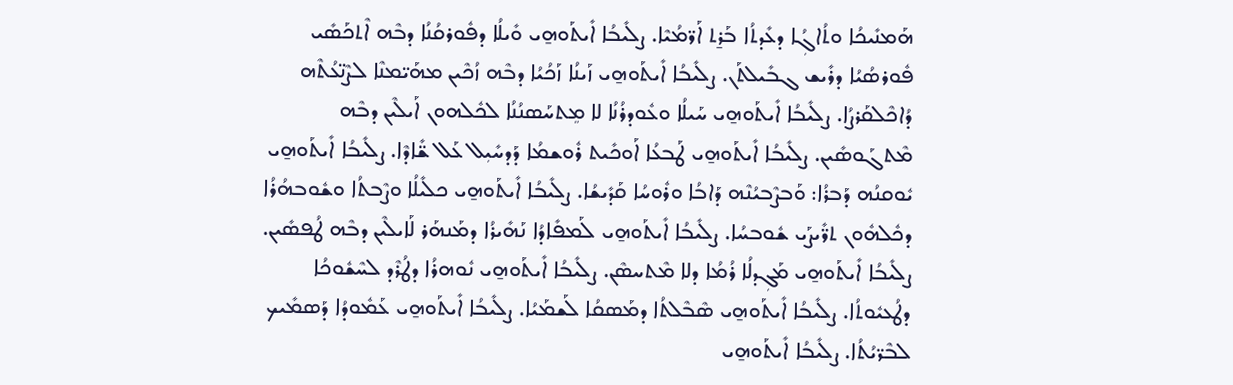ܗܰܡܢܺܝܟܳܐ ܘܬܳܐܓܼܳܐ ܕܥܺܕܬܳܐ ܒܰܪ̱ܬ ܐܰܪ̈ܡܳܝܶܐ. ܨܠܺܝܒܳܐ ܐܺܝܬܰܘܗ̱ܝ ܘܺܝܠܳܐ ܕܦܽܘܪܩܳܢܳܐ ܕܒܶܗ ܐܶܬܟܰܣܺܝ ܦܽܘܪܣܳܝܳܐ ܕܪܺܝܫ ܓܒܺܝܠܬܰܢ. ܨܠܺܝܒܳܐ ܐܺܝܬܰܘܗ̱ܝ ܙܰܝܢܳܐ ܙܰܟܳܝܳܐ ܕܒܶܗ ܙܳܟܶܝܢ ܡܗܰܝ̈ܡܢܶܐ ܠܨܶܢ̈ܥܳܬܶܗ ܕܳܐܟܶܠܩܰܪܨܳܐ. ܨܠܺܝܒܳܐ ܐܺܝܬܰܘܗ̱ܝ ܚܰܝܠܳܐ ܘܥܽܘܕܪܳܢܳܐ ܠܐ ܡܸܬܚܰܣܢܳܢܳܐ ܠܟܽܠܗܘܢ ܐܰܝܠܶܝܢ ܕܒܶܗ ܡܶܬܓܰܘܣܺܝܢ. ܨܠܺܝܒܳܐ ܐܺܝܬܰܘܗ̱ܝ ܛܰܒܥܳܐ ܐܰܘܟܺܝܬ ܪܽܘܫܡܳܐ ܕܰܕܚܺܝܼܠ ܥܰܠ ܫ̈ܺܐܕܶܐ. ܨܠܺܝܒܳܐ ܐܺܝܬܰܘܗ̱ܝ ܝܽܘܩܢܳܗ ܕܰܒܪܳܐ: ܘܰܒܨܶܒܝܳܢܶܗ ܕܰܐܒܳܐ ܘܪܽܘܚܳܐ ܩܰܕܺܝܫܳܐ. ܨܠܺܝܒܳܐ ܐܺܝܬܰܘܗ̱ܝ ܟܠܺܝܠܳܐ ܘܨܶܒܬܳܐ ܘܫܽܘܒܗܳܪܳܐ ܕܟܽܠܗܽܘܢ ܬܪ̈ܺܝܨܰܝ ܫܽܘܒܚܳܐ. ܨܠܺܝܒܳܐ ܐܺܝܬܰܘܗ̱ܝ ܠܰܡܦܺܐܕܳܐ ܢܰܗܺܝܪܳܐ ܕܡܰܢܗܰܪ ܠܰܐܝܠܶܝܢ ܕܒܶܗ ܛܳܦܣܺܝܢ. ܨܠܺܝܒܳܐ ܐܺܝܬܰܘܗ̱ܝ ܡܰܓܼܕܠܳܐ ܪܳܡܳܐ ܕܠܐ ܡܶܬܚܣܶܢ. ܨܠܺܝܒܳܐ ܐܺܝܬܰܘܗ̱ܝ ܢܽܘܗܪܳܐ ܕܛܳܪܶܕ ܠܚܶܫܽܘܟܳܐ ܕܛܳܥܝܽܘܬܳܐ. ܨܠܺܝܒܳܐ ܐܺܝܬܰܘܗ̱ܝ ܣܶܒܶܠܬܳܐ ܕܡܰܣܩܳܐ ܠܰܫܡܰܝܳܐ. ܨܠܺܝܒܳܐ ܐܺܝܬܰܘܗ̱ܝ ܥܰܡܽܘܕܳܐ ܕܰܣܡܺܝܟ ܠܒܶܪ̈ܝܳܬܳܐ. ܨܠܺܝܒܳܐ ܐܺܝܬܰܘܗ̱ܝ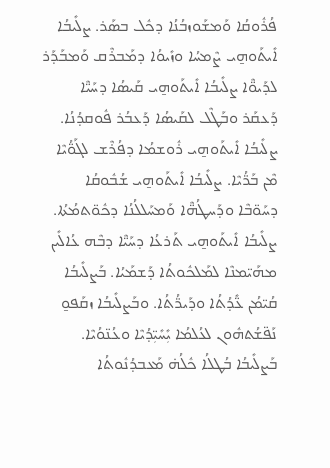ܦܳܪܽܘܩܳܐ ܘܰܡܫܰܘܙܒܳܢܳܐ ܕܟܽܠ ܒܣܰܪ. ܨܠܺܝܒܳܐ ܐܺܝܬܰܘܗ̱ܝ ܨܶܡܚܳܐ ܘܙܺܝܘܳܐ ܕܡܰܒܪܶܩ ܘܰܡܒܰܕܰܪ ܠܕܰܝܘ̈ܶܐ ܨܠܺܝܒܳܐ ܐܺܝܬܰܘܗ̱ܝ ܩܰܝܣܳܐ ܕܚܰܝ̈ܶܐ ܕܰܥܩܰܪ ܘܒܰܛܶܠ ܠܩܰܝܣܳܐ ܕܰܥܒܳܪ ܦܽܘܩܕܳܢܳܐ. ܨܠܺܝܒܳܐ ܐܺܝܬܰܘܗ̱ܝ ܪܽܘܫܡܳܐ ܕܦܳܪܶܫ ܠܓܰܘ̈ܳܝܶܐ ܡܶܢ ܒܰܪ̈ܳܝܶܐ. ܨܠܺܝܒܳܐ ܐܺܝܬܰܘܗ̱ܝ ܫܳܒܽܘܩܳܐ ܕܚܰܘ̈ܒܶܐ ܘܕܰܚܛܳܗ̈ܶܐ ܘܰܡܚܰܠܠܳܢܳܐ ܕܟܽܘ̈ܬܡܳܬܳܐ. ܨܠܺܝܒܳܐ ܐܺܝܬܰܘܗ̱ܝ ܬܰܪܥܳܐ ܕܚܰܝ̈ܶܐ ܕܒܶܗ ܥܳܐܠܺܝܢ ܡܗܰܝ̈ܡܢܶܐ ܠܡܰܠܟܽܘܬܳܐ ܕܰܫܡܰܝܳܐ. ܒܰܨܠܺܝܒܳܐ ܩܳܝ̈ܡܳܢ ܥ̈ܺܕܳܬܳܐ ܘܕܰܝܪ̈ܳܬܳܐ. ܘܒܰܨܠܺܝܒܳܐ ܙܩܰܦܘ̱ ܢܰܦ̈ܫܳܬܗܽܘܢ ܠܥܳܠܡܳܐ ܝܼܺܚܺܝܼ̈ܕܳܝܶܐ ܘܥܳܢ̈ܘܳܝܶܐ. ܒܰܨܠܺܝܒܳܐ ܒܳܛܠܳܐ ܟܽܠܳܗ̇ ܡܰܥܒܕܳܢܽܘܬܳܐ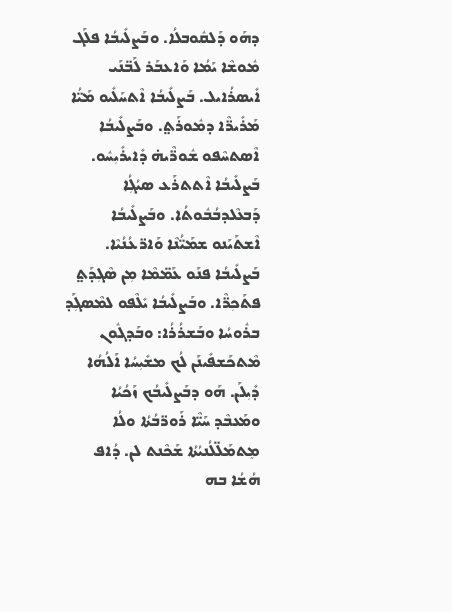ܕܗܰܘ ܕܰܠܩܽܘܒܠܳܐ. ܘܒܰܨܠܺܝܒܳܐ ܦܠܰܓ ܡܽܘܫܶܐ ܝܰܡܳܐ ܘܰܐܥܒܰܪ ܠܰܒ̈ܢܰܝ ܐܺܝܣܪܳܐܝܠ. ܒܰܨܠܺܝܒܳܐ ܐܶܬܚܰܠܺܝܘ ܡܰܝ̈ܳܐ ܡܰܪܺܝܪ̈ܶܐ ܕܡܽܘܪܰܬ݀. ܘܒܰܨܠܺܝܒܳܐ ܐܶܣܬܚܶܦܘ ܫܽܘܪ̈ܶܝܗ̇ ܕܺܐܝܪܺܝܼܚܽܘ. ܒܰܨܠܺܝܒܳܐ ܐܶܬܬܪܰܥ ܣܝܳܓܼܳܐ ܕܰܒܥܶܠܕܒܳܒܽܘܬܳܐ. ܘܒܰܨܠܺܝܒܳܐ ܐܶܫܬܰܝܰܢܘ ܫܡܰܝ̈ܳܢܶܐ ܘܰܐܪ̈ܥܳܢܳܝܶܐ. ܒܰܨܠܺܝܒܳܐ ܦܢܰܘ ܥܰܡ̈ܡܶܐ ܡܼܢ ܣܶܓܼܕܰܬ݀ ܦܬܰܟܼܪ̈ܶܐ. ܘܒܰܨܠܺܝܒܳܐ ܝܺܠܶܦܘ ܠܡܶܣܓܼܰܕ ܒܪܽܘܚܳܐ ܘܒܰܫܪܳܪܳܐ: ܘܒܰܕܓܽܘܢ ܡܶܬܟܰܫܦܺܝܢܰܢ ܠܳܟ ܡܫܺܝܼܚܳܐ ܐܰܠܳܗܳܐ ܕܺܝܼܠܰܢ. ܗܰܘ ܕܒܰܨܠܺܝܒܳܟ ܙܰܟܳܝܳܐ ܘܡܰܥܒܶܕ ܚܰܝ̈ܶܐ ܪܰܘܪ̈ܒܳܬܳܐ ܘܠܳܐ ܡܸܬܡܰܠ̈ܠܳܢܝܳܬܳܐ ܫܰܟܶܢܬ ܠܢ. ܕܳܐܦ ܗܳܫܳܐ ܒܗ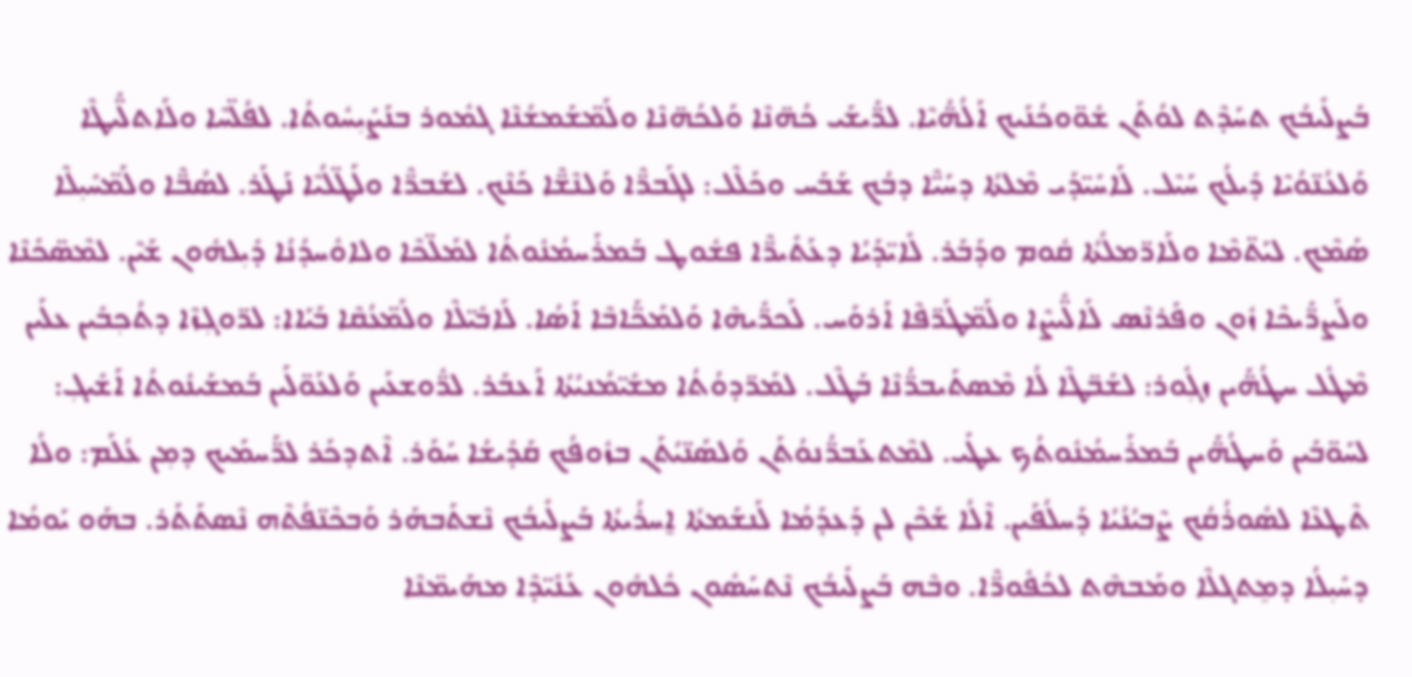ܒܰܨܠܺܝܒܳܟ ܬܚܰܕܶܬ ܠܘܳܬܰܢ ܫܽܘ̈ܘܟܳܢܰܝܟ ܐܰܠܳܗ̈ܳܝܶܐ. ܠܪ̈ܺܝܫܰܝ ܟܳܗ̈ܢܶܐ ܘܰܠܟܳܗ̈ܢܶܐ ܘܠܰܡ̈ܫܰܡܫܳܢܶܐ ܓܡܽܘܪ ܒܢܰܨܺܝܼܚܽܘܬܳܐ. ܠܦܳܠ̈ܚܶܐ ܘܠܰܐܬܠ̈ܺܝܛܶܐ ܘܰܠܥܳܢ̈ܘܳܝܶܐ ܕܺܝܠܳܟ ܚܰܝܶܠ. ܠܰܐܚܺܝ̈ܕܰܝ ܡܶܠܬܳܐ ܕܚܰܝ̈ܶܐ ܕܒܳܟ ܫܰܒܰܚ ܘܟܰܠܶܠ: ܠܓܰܒܪ̈ܶܐ ܘܰܠܢܶܫ̈ܶܐ ܟܰܢܶܟ. ܠܫܰܒܪ̈ܶܐ ܘܠܰܛ̈ܠܳܝܶܐ ܢܰܛܰܪ. ܠܣܳܒ̈ܶܐ ܘܠܰܡ̈ܚܺܝܼܠܶܐ ܣܰܡܶܟ. ܠܝܰܬ̈ܡܶܐ ܘܠܰܐܪ̈ܡܠܳܬܳܐ ܩܽܘܡ ܘܕܰܒܰܪ. ܠܺܐܝ̈ܕܰܝܳܐ ܕܥܰܬܺܝܪ̈ܶܐ ܦܫܽܘܛ ܒܰܡܪܰܚܡܳܢܽܘܬܳܐ ܠܡܰܠ̈ܟܶܐ ܘܠܐܘܽܚܕܳܢܳܐ ܕܺܝܼܠܗܽܘܢ ܫܰܝܶܢ. ܠܡܶܣ̈ܟܺܢܶܐ ܘܠܰܨܪ̈ܺܝܟܶܐ ܙܽܘܢ ܘܦܰܪܢܶܣ ܠܰܐܠ̈ܺܝܨܶܐ ܘܠܰܡ̈ܛܰܪ̈ܦܶܐ ܐܰܪܘܰܚ. ܠܰܟܪ̈ܺܝܗܶܐ ܘܰܠܡܰܟ̈ܰܐܒܶܐ ܐܰܣܳܐ. ܠܰܐܒܺܝ̈ܠܶܐ ܘܠܰܡ̈ܥܳܩܶܐ ܒܰܝܰܐܐ: ܠܪ̈ܘܓܼܙܶܐ ܕܬܳܟܼܒܺܝܢ ܥܠܰܝܢ ܡܶܛܽܠ ܚܛܳܗ̈ܰܝܢ ܙܓܼܽܘܪ: ܠܫܰܒ̈ܛܶܐ ܠܳܐ ܡܶܣܬܰܝܒܪ̈ܳܢܶܐ ܒܰܛܶܠ. ܠܡܰܪ̈ܕܘܳܬܳܐ ܡܫܺܝ̈ܡܳܢܝܳܬܳܐ ܐܰܥܒܰܪ. ܠܪ̈ܽܘܫܥܰܝܢ ܘܰܠܥܰܘ̈ܠܰܝܢ ܒܰܡܫܰܝܢܽܘܬܳܐ ܐܰܫܺܝܓܼ: ܠܚܰܘ̈ܒܰܝܢ ܘܰܚܛܳܗ̈ܰܝܢ ܒܰܡܪܰܚܡܳܢܽܘܬܳܟ ܥܛܺܝ. ܠܡܶܬܥܰܒܪ̈ܳܢܘܳܬܰܢ ܘܰܠܣܰܢ̈ܝܳܬܰܢ ܒܙܽܘܦܳܟ ܩܰܕܺܝܫܳܐ ܚܰܘܰܪ. ܐܶܬܕܟܰܪ ܠܪ̈ܰܚܡܰܝܟ ܕܡܼܢ ܥܳܠܰܡ: ܘܠܳܐ ܬܶܛܥܶܐ ܠܣܽܘܪܳܩܳܟ ܨܶܒܝܳܢܳܝܳܐ ܕܰܚܠܳܦܰܝܢ. ܐܶܠܳܐ ܫܰܟܶܢ ܠܢ ܕܰܥܕܰܡܳܐ ܠܰܢܫܰܡܬܳܐ ܐ̱ܚܪܳܝܬܳܐ ܒܰܨܠܺܝܒܳܟ ܢܶܫܬܰܒܗܰܪ ܘܰܒܟܶܢ̈ܦܳܬܶܗ ܢܶܣܬܰܬܰܪ. ܒܗܰܘ ܝܰܘܡܳܐ ܕܚܺܝܼܠܳܐ ܕܡܸܬܓܠܶܐ ܘܡܰܒܗܶܬ ܠܟܳܦܽܘܪ̈ܶܐ. ܘܒܶܗ ܒܰܨܠܺܝܒܳܟ ܢܶܬܚܰܣܽܘܢ ܟܽܠܗܽܘܢ ܥܰܢܺܝ̈ܕܶܐ ܡܗܰܝܡ̈ܢܶܐ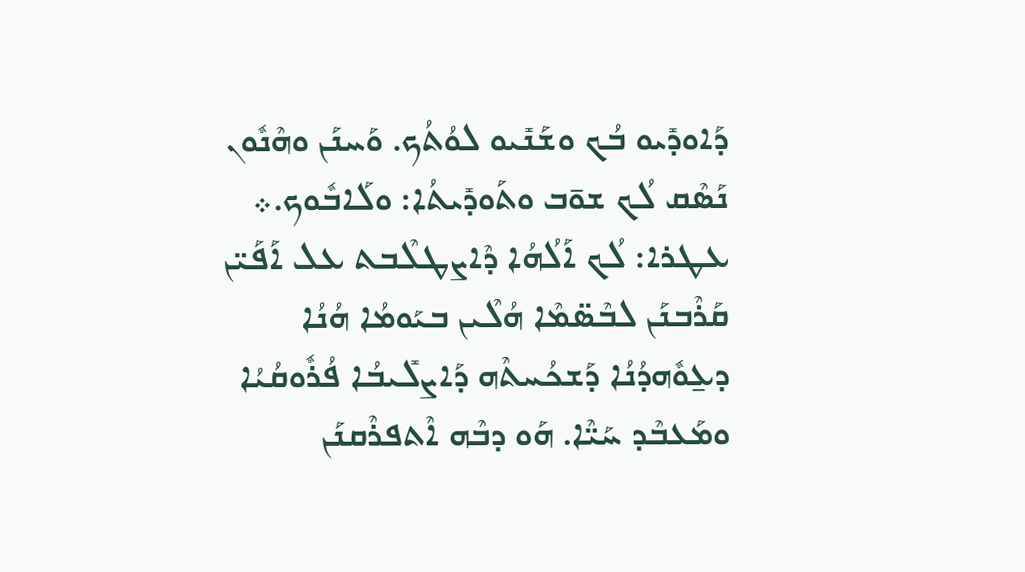ܕܰܐܘܕܺܝܘ ܒܳܟ ܘܫܰܢܺܝܘ ܠܘܳܬܳܟ. ܘܰܚܢܰܢ ܘܗܶܢܽܘܢ ܢܰܣܶܩ ܠܳܟ ܫܘ̄ܒ ܘܬܰܘܕܺܝܬܳܐ: ܘܠܰܐܒܽܘܟ.܀ ܥܛܪܐ: ܠܳܟ ܐܰܠܳܗܳܐ ܕܶܐܨܛܠܶܒܬ ܥܠ ܐܰܦܰܝ̈ܢ ܩܰܪܶܒܢܰܢ ܠܒܶܣ̈ܡܶܐ ܗܳܠܶܝܢ ܒܝܰܘܡܳܐ ܗܳܢܳܐ ܕܥ̱ܘܽܗܕܳܢܳܐ ܕܰܫܟܳܚܬܶܗ ܕܰܐܨܠܺܝܒܳܐ ܦܳܪܽܘܩܳܝܳܐ ܘܡܰܥܒܶܕ ܚܰܝ̈ܶܐ. ܗܰܘ ܕܒܶܗ ܐܶܬܦܪܶܩܢܰܢ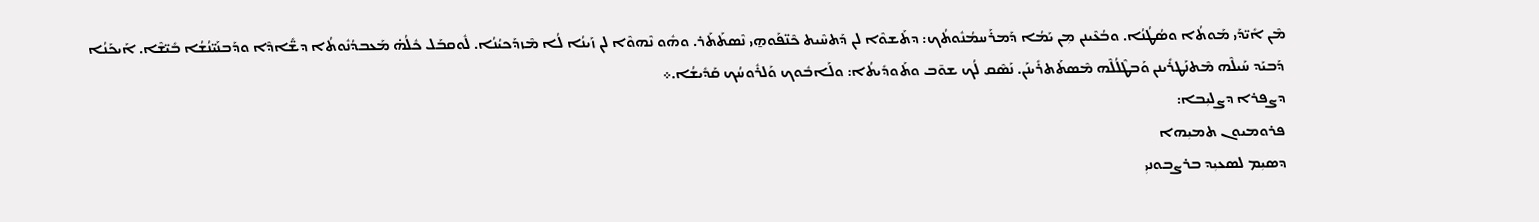ܡܶܢ ܐܺܝ̈ܕܰܝ ܡܰܘܬܳܐ ܘܣܳܛܳܢܳܐ. ܘܒܳܥܶܝܢܢ ܡܼܢ ܝܰܡܳܐ ܕܰܡܪܰܚܡܳܢܽܘܬܳܟ: ܕܬܰܫܘܶܐ ܠܢ ܕܰܬܚܶܝܬ ܟܶܢ̈ܦܰܘܗ̱ܝ ܢܶܣܬܰܬܰܪ. ܘܗܽܘ ܢܶܗܘܶܐ ܠܢ ܙܰܝܢܳܐ ܠܳܐ ܡܶܙܕܰܟܝܳܢܳܐ. ܠܽܘܩܒܰܠ ܟܽܠܳܗ̇ ܡܰܥܒܕܳܢܽܘܬܳܐ ܕܫ̈ܺܐܕܶܐ ܘܕܰܒܢܰܝ̈ܢܳܫܳܐ ܒܺܝ̈ܫܶܐ. ܐܰܝܟܰܢܳܐ ܕܰܒܝܰܕ ܚܰܝܠܶܗ ܡܶܬܢܰܛܪܺܝܢܢ ܘܰܒܛܶܠܳܠܶܗ ܡܶܣܬܰܬܪܺܝܢܰܢ. ܢܰܣܶܩ ܠܳܟ ܫܘ̄ܒ ܘܬܰܘܕܺܝܬܳܐ: ܘܠܰܐܒܽܘܟ ܘܰܠܪܽܘܚܳܟ ܩܰܕܺܝܫܳܐ.܀
ܕܨܦܪܐ ܕܨܠܝܼܒܐ:
ܦܪܘܡܝܘܢ ܬܡܝܼܗܐ
ܕܣܝܼܡ ܠܣܥܝܼܕ ܒܪܨܒܘܢܝܼ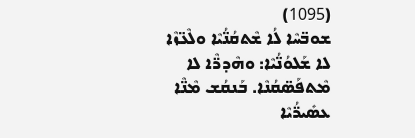(1095)
ܫܘܒ̈ܚܶܐ ܠܳܐ ܫܶܬܩܳܢ̈ܳܝܶܐ ܘܠܶܥ̈ܙܶܐ ܠܐ ܫܰܠܘܳܢ̈ܳܝܶܐ: ܘܗܶܕܪ̈ܶܐ ܠܐ ܡܶܬܦܰܣ̈ܩܳܢܶܐ. ܒܰܢܩܳܫ ܡܶܢ̈ܶܐ ܥܣܺܝܪ̈ܳܝܶܐ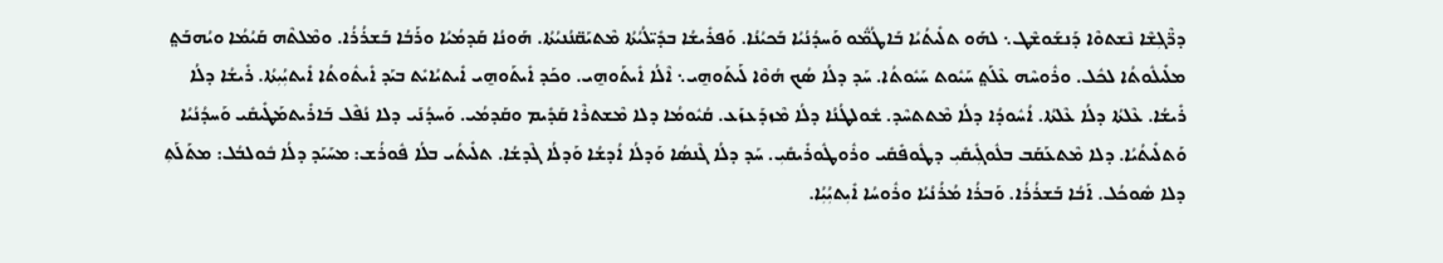ܕܪ̈ܶܓܼܫܶܐ ܢܶܫܬܘܶܐ ܕܰܢܫܰܘܫܶܛ܆ ܠܗܰܘ ܬܠܺܝܬܳܝܳܐ ܒܰܐܛܳܡ̈ܽܘ ܘܰܚܕܳܢܳܝܳܐ ܒܰܟܝܳܢܳܐ. ܘܰܦܪܺܝܫܳܐ ܒܕܺܝ̈ܠܳܝܳܬܳܐ ܡܶܬܝܰܩ̈ܢܳܢܝܳܬܳܐ. ܗܰܘܢܳܐ ܩܰܕܡܳܝܳܐ ܘܪܰܒܳܐ ܒܰܫܪܳܪܳܐ. ܘܡܶܠܬܶܗ ܩܰܝܳܡܳܐ ܘܝܳܗܒܰܬ݀ ܡܠܺܝܠܽܘܬܳܐ ܠܟܽܠ. ܘܪܽܘܚܶܗ ܥܶܠܰܬ݀ ܚܰܝܽܘܬ ܚܰܝܽܘܬܳܐ. ܚܰܕ ܕܠܳܐ ܣܳܟ ܗܳܘܶܐ ܠܰܝܬܰܘܗ̱ܝ܆ ܐܶܠܳܐ ܐܺܝܬܰܘܗ̱ܝ. ܘܟܰܕ ܐܺܝܬܰܘܗ̱ܝ ܐܺܝܬܝܳܐܝܺܬ ܒܝܰܕ ܐܺܝܬܽܘܬܳܐ ܐܺܝܬܝܼܳܝܼܬܳܐ. ܪܺܝܫܳܐ ܕܠܳܐ ܪܺܝܫܳܐ. ܥܶܠܬܳܐ ܕܠܳܐ ܥܶܠܬܳܐ. ܐܳܚܽܘܕܳܐ ܕܠܳܐ ܡܶܬܬܚܶܕ. ܫܽܘܠܛܳܢܳܐ ܕܠܳܐ ܡܶܙܕܰܥܙܰܥ. ܩܳܝܽܘܡܳܐ ܕܠܐ ܡܶܫܬܪܶܐ ܩܰܕܺܝܡ ܘܩܰܕܡܳܝ. ܘܰܚܕܳܢܰܝ ܕܠܐ ܢܳܦܶܠ ܒܰܐܪܺܝܬܡܰܛܺܝܩܺܝ ܘܰܚܕܳܢܳܝܳܐ ܘܰܬܠܺܝܬܳܝܳܐ. ܕܠܐ ܡܶܬܥܰܩܰܒ ܒܠܽܘܓܼܺܝܩܺܝܼ ܕܛܽܘܦܺܩܺܝ ܘܪܽܘܛܽܘܪܺܝܩܺܝܼ. ܚܰܕ ܕܠܳܐ ܓܶܢܣܳܐ ܘܰܕܠܳܐ ܐܳܕܫܳܐ ܘܰܕܠܳܐ ܓܶܕܫܳܐ. ܬܠܺܝܬܳܝ ܒܠܳܐ ܦܽܘܪܳܫ: ܡܚܰܝܰܕ ܕܠܳܐ ܒܽܘܠܒܳܠ: ܡܬܰܠܰܬܼ ܕܠܐ ܣܽܘܟܳܠ. ܐܰܒܳܐ ܒܰܫܪܳܪܳܐ. ܘܰܒܪܳܐ ܡܳܪܳܢܳܝܳܐ ܘܪܽܘܚܳܐ ܐܺܝܼܬܝܼܳܝܼܳܐ.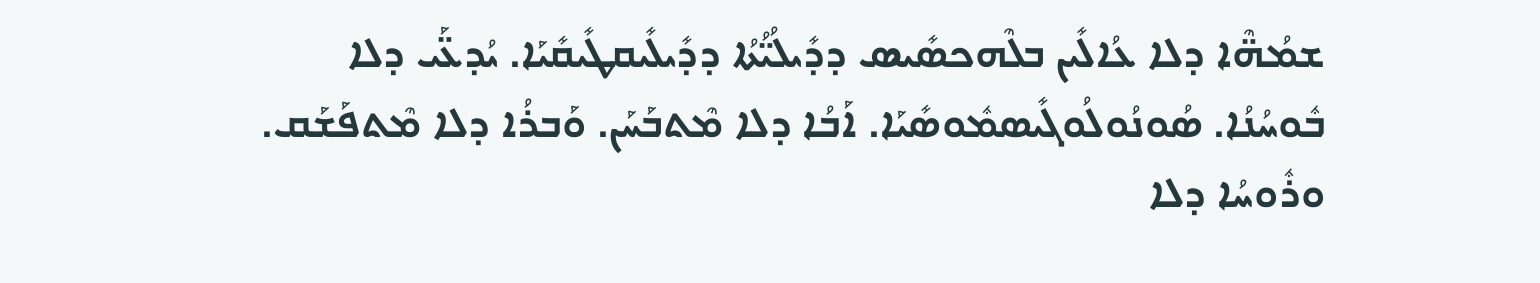ܫܡܳܗ̈ܶܐ ܕܠܐ ܥܳܐܠܺܝܢ ܒܠܶܗܟܣܺܝܣ ܕܕܺܝܠܳܝ̈ܳܬܳܐ ܕܕܺܝܠܺܝܩܛܺܝܩܺܝܰܐ. ܝܳܕܥ̈ܰܝ ܕܠܐ ܒܽܘܚܳܢܳܐ. ܣܳܘܢܳܘܠܳܘܓܺܝܣܡܽܘܣܺܝܰܐ. ܐܰܒܳܐ ܕܠܐ ܡܶܬܒܰܚܰܢ. ܘܰܒܪܳܐ ܕܠܐ ܡܶܬܦܰܫܰܩ. ܘܪܽܘܚܳܐ ܕܠܐ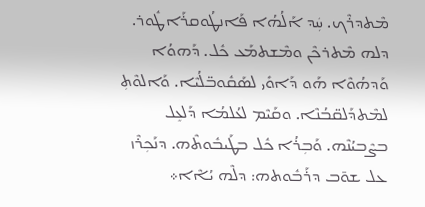ܡܶܬܕܪܶܟ. ܚܲܕ ܐܰܠܳܗܳܐ ܦܰܐܢܛܳܘܩܪܰܐܛܽܘܪ. ܕܠܗ ܡܶܬܪܟܶܢ ܘܡܶܫܬܡܰܥ ܟܽܠ. ܕܰܗܘܳܐ ܘܰܕܗܳܘܶܐ ܗܰܘ ܕܰܐܘܺܝ ܠܣܰܩܽܘܒ̈ܠܳܝܶܐ. ܘܰܐܠܘܶܬܼ ܠܡܶܬܕܰܠܩ̈ܒܳܢܶܐ. ܘܩܰܝܶܡ ܠܥܳܠܡܳܐ ܕܰܠܥܸܠ ܒܨܶܒܝܳܢܶܗ. ܘܰܒܼܪܳܐ ܟܽܠ ܒܛܰܝܒܽܘܬܶܗ. ܕܢܰܟܼܪܶܙ ܥܠ ܫܘ̄ܒ ܕܪܰܒܽܘܬܗ: ܕܠܶܗ ܝܳܐܶܐ܀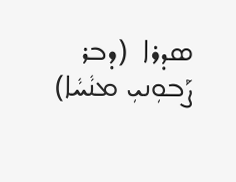ܣܕܪܐ  (ܕܒܪ ܨܰܒܘܼܢܝܼ ܡܢܵܚܵܐ)